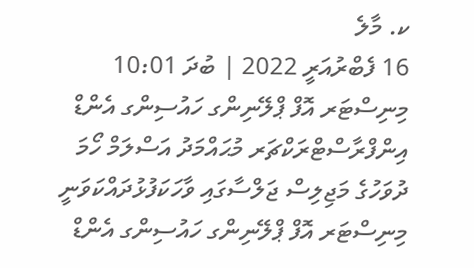ކ. މާލެ
16 ފެބްރުއަރީ 2022 | ބުދަ 10:01
މިނިސްޓަރ އޮފް ޕްލޭނިންގ ހައުސިންގ އެންޑް އިންފްރާސްޓްރަކްޗަރ މުޙައްމަދު އަސްލަމް ހޯމަ ދުވަހުގެ މަޖިލިސް ޖަލްސާގައި ވާހަކަފުޅުދައްކަވަނީ
މިނިސްޓަރ އޮފް ޕްލޭނިންގ ހައުސިންގ އެންޑް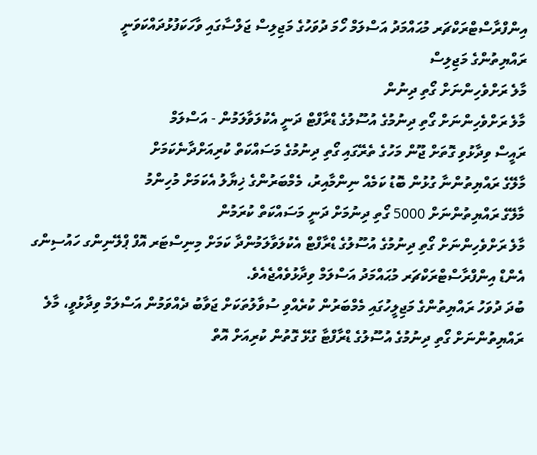އިންފްރާސްޓްރަކްޗަރ މުޙައްމަދު އަސްލަމް ހޯމަ ދުވަހުގެ މަޖިލިސް ޖަލްސާގައި ވާހަކަފުޅުދައްކަވަނީ
ރައްޔިތުންގެ މަޖިލިސް
މާލެ ރަށްވެހިންނަށް ގޯތި ދިނުން
މާލެ ރަށްވެހިންނަށް ގޯތި ދިނުމުގެ އުސޫލުގެ ޑްރާފްޓް ދަނީ އެކުލަވާލަމުން - އަސްލަމް
ރައީސް ވިދާޅުވި ގޮތަށް ޖޫން މަހުގެ ތެރޭގައި ގޯތި ދިނުމުގެ މަސައްކަތް ކުރިއަށްދާނެކަމަށް
މާލޭގެ ރައްޔިތުންނާ ގުޅުން ބޮޑު ކަމެއް ނިންމާއިރު، މެމްބަރުންގެ ޚިޔާލު އެކަމަށް މުހިންމު
މާލޭގެ ރައްޔިތުންނަށް 5000 ގޯތި ދިނުމަށް ދަނީ މަސައްކަތް ކުރަމުން
މާލެ ރަށްވެހިންނަށް ގޯތި ދިނުމުގެ އުސޫލުގެ ޑްރާފްޓް އެކުލަވާލަމުންދާ ކަމަށް މިނިސްޓަރ އޮފް ޕްލޭނިންގ ހައުސިންގ އެންޑް އިންފްރާސްޓްރަކްޗަރ މުޙައްމަދު އަސްލަމް ވިދާޅުވެއްޖެއެވެ.
ބުދަ ދުވަހު ރައްޔިތުންގެ މަޖިލީހުގައި މެމްބަރުން ކުރެއްވި ސުވާލުތަކަށް ޖަވާބު ދެއްވަމުން އަސްލަމް ވިދާޅުވީ، މާލެ ރައްޔިތުންނަށް ގޯތި ދިނުމުގެ އުސޫލުގެ ޑްރާފްޓާ ގުޅޭ ގޮތުން ކުރިއަށް އޮތް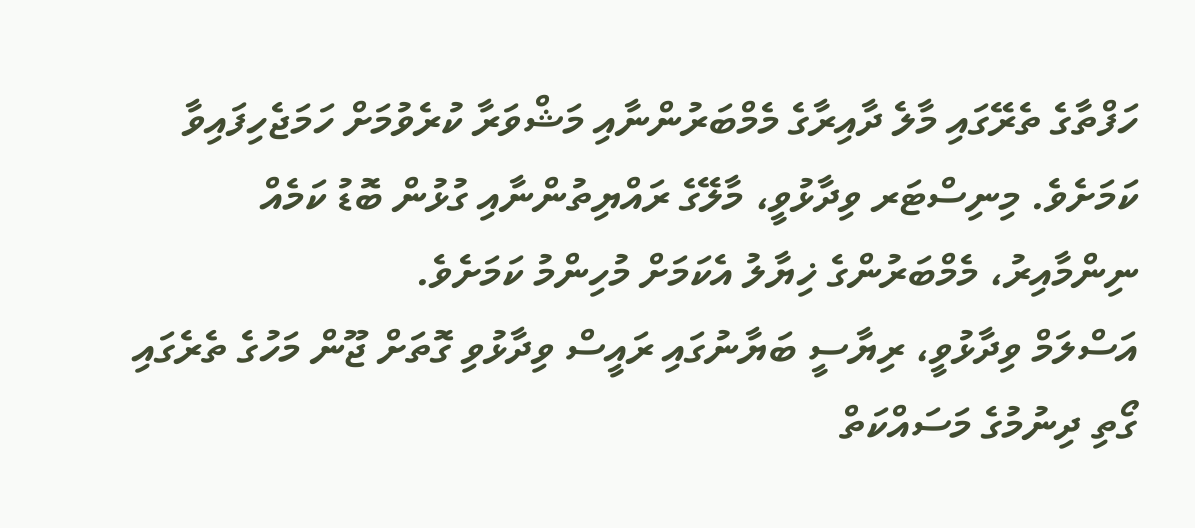ހަފްތާގެ ތެރޭގައި މާލެ ދާއިރާގެ މެމްބަރުންނާއި މަޝްވަރާ ކުރެވުމަށް ހަމަޖެހިފައިވާ ކަމަށެވެ. މިނިސްޓަރ ވިދާޅުވީ، މާލޭގެ ރައްޔިތުންނާއި ގުޅުން ބޮޑު ކަމެއް ނިންމާއިރު، މެމްބަރުންގެ ޚިޔާލު އެކަމަށް މުހިންމު ކަމަށެވެ.
އަސްލަމް ވިދާޅުވީ، ރިޔާސީ ބަޔާނުގައި ރައީސް ވިދާޅުވި ގޮތަށް ޖޫން މަހުގެ ތެރެގައި ގޯތި ދިނުމުގެ މަސައްކަތް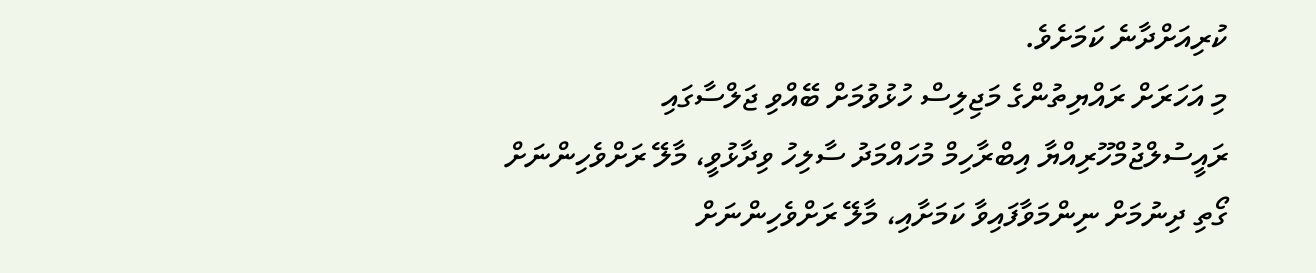ކުރިއަށްދާނެ ކަމަށެވެ.
މި އަހަރަށް ރައްޔިތުންގެ މަޖިލިސް ހުޅުވުމަށް ބޭއްވި ޖަލްސާގައި ރައީސުލްޖުމްހޫރިއްޔާ އިބްރާހިމް މުހައްމަދު ސާލިހު ވިދާޅުވީ، މާލޭ ރަށްވެހިންނަށް ގޯތި ދިނުމަށް ނިންމަވާފައިވާ ކަމަށާއި، މާލޭ ރަށްވެހިންނަށް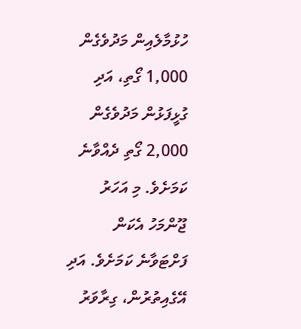ހުޅުމާލެއިން މަދުވެގެން 1,000 ގޯތި، އަދި ގުޅީފަޅުން މަދުވެގެން 2,000 ގޯތި ދެއްވާނެ ކަމަށެވެ. މި އަހަރު ޖޫންމަހު އެކަން ފަށްޓަވާނެ ކަމަށެވެ. އަދި އޭގެއިތުރުން، ގިރާވަރު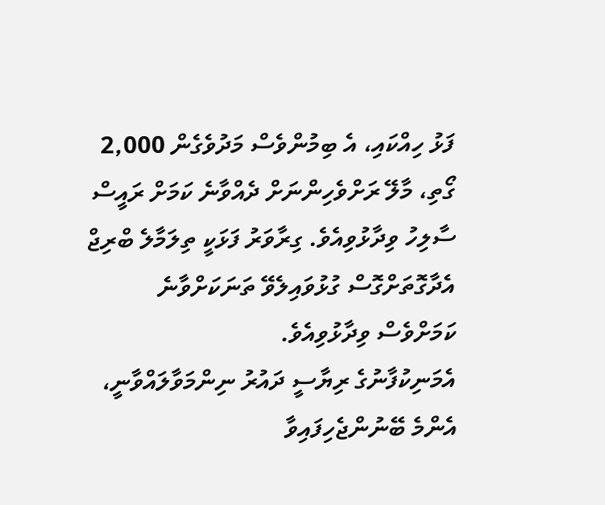ފަޅު ހިއްކައި، އެ ބިމުންވެސް މަދުވެގެން 2,000 ގޯތި، މާލޭ ރަށްވެހިންނަށް ދެއްވާނެ ކަމަށް ރައީސް ސާލިހު ވިދާޅުވިއެވެ. ގިރާވަރު ފަޅަކީ ތިލަމާލެ ބްރިޖް އެދާގޮތަށްގޮސް ގުޅުވައިލެވޭ ތަނަކަށްވާނެ ކަމަށްވެސް ވިދާޅުވިއެވެ.
އެމަނިކުފާނުގެ ރިޔާސީ ދައުރު ނިންމަވާލައްވާނީ، އެންމެ ބޭނުންޖެހިފައިވާ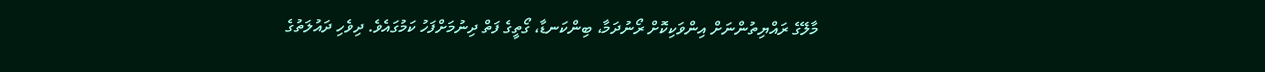މާލޭގެ ރައްޔިތުންނަށް އިންވަކިކޮށް ރޯނުދަމާ، ބިންކަނޑާ، ގޯތީގެ ފަތް ދިނުމަށްފަހު ކަމުގައެވެ. ދިވެހި ދައުލަތުގެ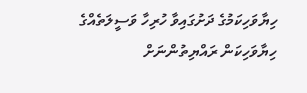ހިޔާވަހިކަމުގެ ދަށުގައިވާ ހުރިހާ ވަސީލަތެއްގެ ހިޔާވަހިކަން ރައްޔިތުންނަށް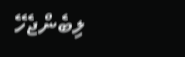ލިބެންޖެހޭ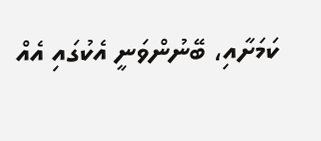ކަމަށާއި، ބޭނުންވަނީ އެކުގައި އެއް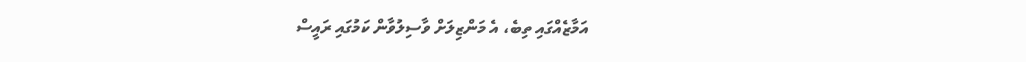އަމާޒެއްގައި ތިބެ، އެ މަންޒިލަށް ވާސިލުވާން ކަމުގައި ރައީސް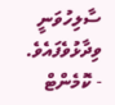ސާލިހުވަނީ ވިދާޅުވެފައެވެ.
- ކޮމެންޓް